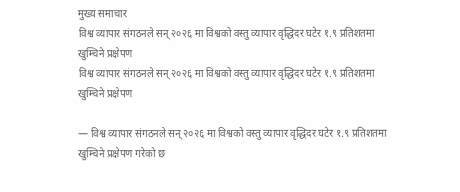मुख्य समाचार
विश्व व्यापार स‌ंगठनले सन् २०२६ मा विश्वको वस्तु व्यापार वृद्धिदर घटेर १.९ प्रतिशतमा खुम्‍चिने प्रक्षेपण
विश्व व्यापार स‌ंगठनले सन् २०२६ मा विश्वको वस्तु व्यापार वृद्धिदर घटेर १.९ प्रतिशतमा खुम्‍चिने प्रक्षेपण

— विश्व व्यापार स‌ंगठनले सन् २०२६ मा विश्वको वस्तु व्यापार वृद्धिदर घटेर १.९ प्रतिशतमा खुम्‍चिने प्रक्षेपण गरेको छ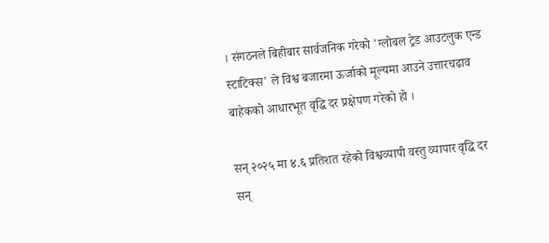। संगठनले बिहीबार सार्वजनिक गरेको 'ग्लोबल ट्रेड आउटलुक एन्ड स्टाटिक्स' ले विश्व बजारमा ऊर्जाको मूल्यमा आउने उत्तारचढाव बाहेकको आधारभूत वृद्धि दर प्रक्षेपण गरेको हो ।

सन् २०२५ मा ४.६ प्रतिशत रहेको विश्वव्यापी वस्तु व्यापार वृद्धि दर सन्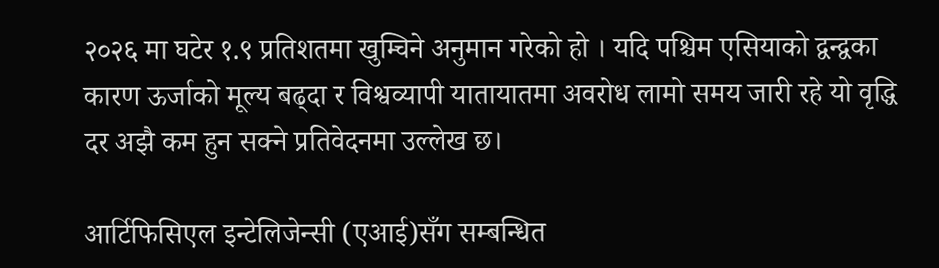२०२६ मा घटेर १.९ प्रतिशतमा खुम्चिने अनुमान गरेको हो । यदि पश्चिम एसियाको द्वन्द्वका कारण ऊर्जाको मूल्य बढ्दा र विश्वव्यापी यातायातमा अवरोध लामो समय जारी रहे यो वृद्धि दर अझै कम हुन सक्ने प्रतिवेदनमा उल्लेख छ।

आर्टिफिसिएल इन्टेलिजेन्सी (एआई)सँग सम्बन्धित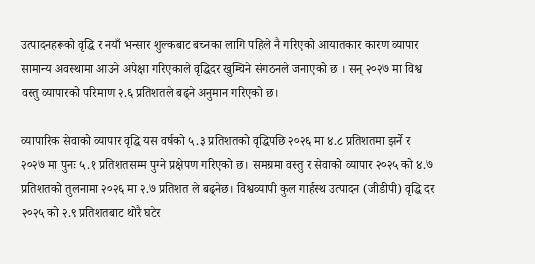उत्पादनहरूको वृद्धि र नयाँ भन्सार शुल्कबाट बच्नका लागि पहिले नै गरिएको आयातकार कारण व्यापार सामान्य अवस्थामा आउने अपेक्षा गरिएकाले वृद्धिदर खुम्चिने संगठनले जनाएको छ । सन् २०२७ मा विश्व वस्तु व्यापारको परिमाण २.६ प्रतिशतले बढ्ने अनुमान गरिएको छ।

व्यापारिक सेवाको व्यापार वृद्धि यस वर्षको ५.३ प्रतिशतको वृद्धिपछि २०२६ मा ४.८ प्रतिशतमा झर्ने र २०२७ मा पुनः ५.१ प्रतिशतसम्म पुग्ने प्रक्षेपण गरिएको छ। समग्रमा वस्तु र सेवाको व्यापार २०२५ को ४.७ प्रतिशतको तुलनामा २०२६ मा २.७ प्रतिशत ले बढ्नेछ। विश्वव्यापी कुल गार्हस्थ उत्पादन (जीडीपी) वृद्धि दर २०२५ को २.९ प्रतिशतबाट थोरै घटेर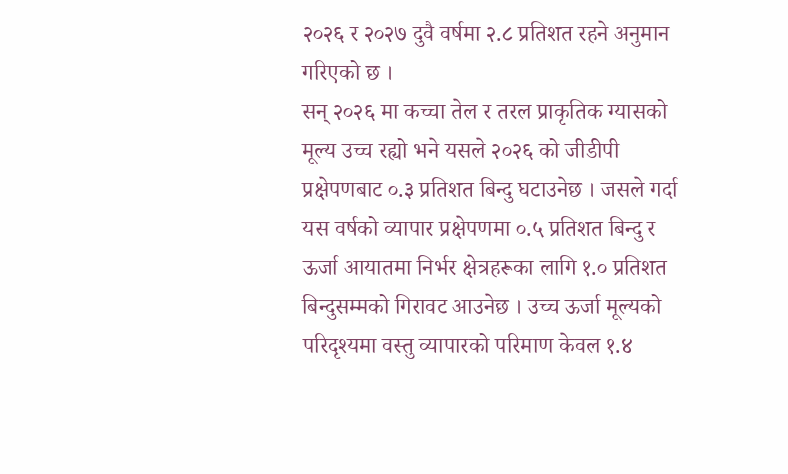२०२६ र २०२७ दुवै वर्षमा २.८ प्रतिशत रहने अनुमान गरिएको छ ।
सन् २०२६ मा कच्चा तेल र तरल प्राकृतिक ग्यासको मूल्य उच्च रह्यो भने यसले २०२६ को जीडीपी प्रक्षेपणबाट ०.३ प्रतिशत बिन्दु घटाउनेछ । जसले गर्दा यस वर्षको व्यापार प्रक्षेपणमा ०.५ प्रतिशत बिन्दु र ऊर्जा आयातमा निर्भर क्षेत्रहरूका लागि १.० प्रतिशत बिन्दुसम्मको गिरावट आउनेछ । उच्च ऊर्जा मूल्यको परिदृश्यमा वस्तु व्यापारको परिमाण केवल १.४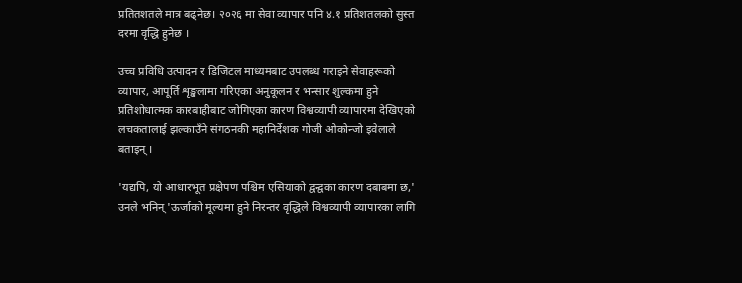प्रतितशतले मात्र बढ्नेछ। २०२६ मा सेवा व्यापार पनि ४.१ प्रतिशतलको सुस्त दरमा वृद्धि हुनेछ ।

उच्च प्रविधि उत्पादन र डिजिटल माध्यमबाट उपलब्ध गराइने सेवाहरूको व्यापार, आपूर्ति शृङ्खलामा गरिएका अनुकूलन र भन्सार शुल्कमा हुने प्रतिशोधात्मक कारबाहीबाट जोगिएका कारण विश्वव्यापी व्यापारमा देखिएको लचकतालाई झल्काउँने संगठनकी महानिर्देशक गोजी ओकोन्जो इवेलाले बताइन् ।

'यद्यपि, यो आधारभूत प्रक्षेपण पश्चिम एसियाको द्वन्द्वका कारण दबाबमा छ,' उनले भनिन् 'ऊर्जाको मूल्यमा हुने निरन्तर वृद्धिले विश्वव्यापी व्यापारका लागि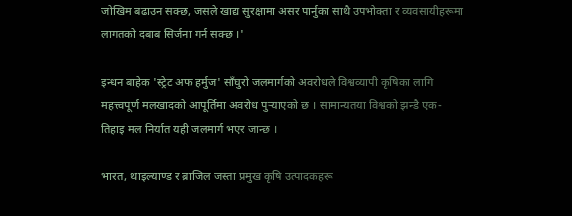जोखिम बढाउन सक्छ, जसले खाद्य सुरक्षामा असर पार्नुका साथै उपभोक्ता र व्यवसायीहरूमा लागतको दबाब सिर्जना गर्न सक्छ ।'

इन्धन बाहेक 'स्ट्रेट अफ हर्मुज' साँघुरो जलमार्गको अवरोधले विश्वव्यापी कृषिका लागि महत्त्वपूर्ण मलखादको आपूर्तिमा अवरोध पुर्‍याएको छ । सामान्यतया विश्वको झन्डै एक-तिहाइ मल निर्यात यही जलमार्ग भएर जान्छ ।

भारत, थाइल्याण्ड र ब्राजिल जस्ता प्रमुख कृषि उत्पादकहरू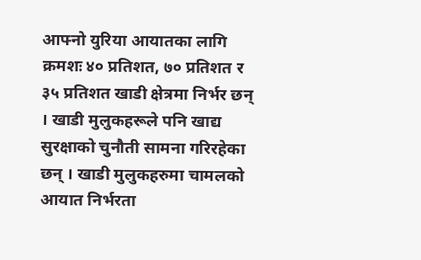आफ्नो युरिया आयातका लागि क्रमशः ४० प्रतिशत, ७० प्रतिशत र ३५ प्रतिशत खाडी क्षेत्रमा निर्भर छन् । खाडी मुलुकहरूले पनि खाद्य सुरक्षाको चुनौती सामना गरिरहेका छन् । खाडी मुलुकहरुमा चामलको आयात निर्भरता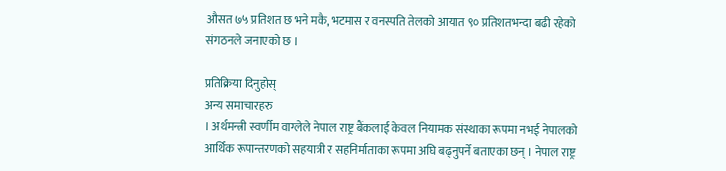औसत ७५ प्रतिशत छ भने मकै, भटमास र वनस्पति तेलको आयात ९० प्रतिशतभन्दा बढी रहेको संगठनले जनाएको छ ।

प्रतिक्रिया दिनुहोस्
अन्य समाचारहरु
। अर्थमन्त्री स्वर्णीम वाग्लेले नेपाल राष्ट्र बैंकलाई केवल नियामक संस्थाका रूपमा नभई नेपालको आर्थिक रूपान्तरणको सहयात्री र सहनिर्माताका रूपमा अघि बढ्नुपर्ने बताएका छन् । नेपाल राष्ट्र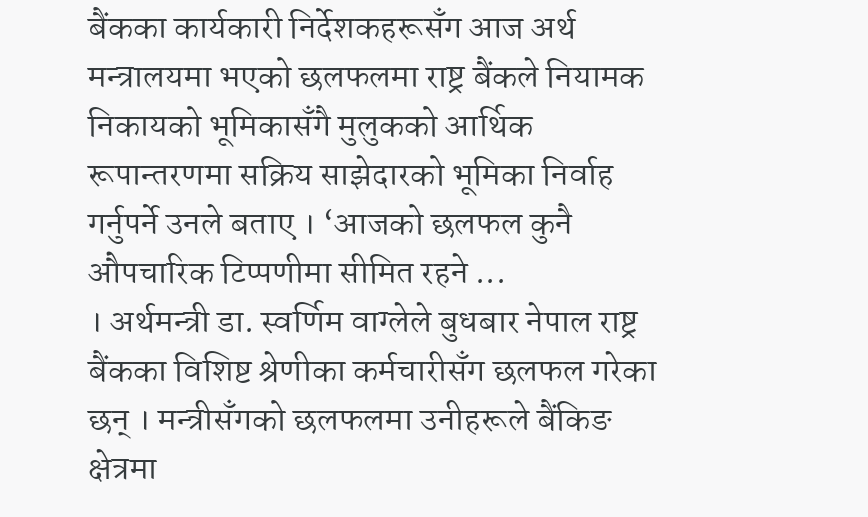बैंकका कार्यकारी निर्देशकहरूसँग आज अर्थ मन्त्रालयमा भएको छलफलमा राष्ट्र बैंकले नियामक निकायको भूमिकासँगै मुलुकको आर्थिक रूपान्तरणमा सक्रिय साझेदारको भूमिका निर्वाह गर्नुपर्ने उनले बताए । ‘आजको छलफल कुनै औपचारिक टिप्पणीमा सीमित रहने ...
। अर्थमन्त्री डा. स्वर्णिम वाग्लेले बुधबार नेपाल राष्ट्र बैंकका विशिष्ट श्रेणीका कर्मचारीसँग छलफल गरेका छन् । मन्त्रीसँगको छलफलमा उनीहरूले बैंकिङ क्षेत्रमा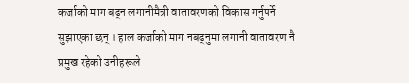कर्जाको माग बढ्न लगानीमैत्री वातावरणको विकास गर्नुपर्ने सुझाएका छन् । हाल कर्जाको माग नबढ्नुमा लगानी वातावरण नै प्रमुख रहेको उनीहरूले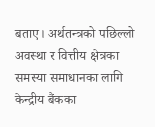बताए। अर्थतन्त्रको पछिल्लो अवस्था र वित्तीय क्षेत्रका समस्या समाधानका लागि केन्द्रीय बैंकका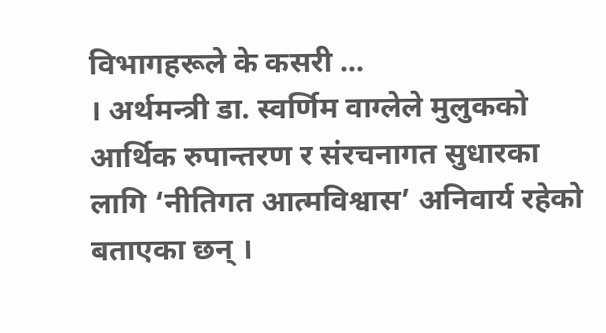विभागहरूले के कसरी ...
। अर्थमन्त्री डा. स्वर्णिम वाग्लेले मुलुकको आर्थिक रुपान्तरण र संरचनागत सुधारका लागि ‘नीतिगत आत्मविश्वास’ अनिवार्य रहेको बताएका छन् ।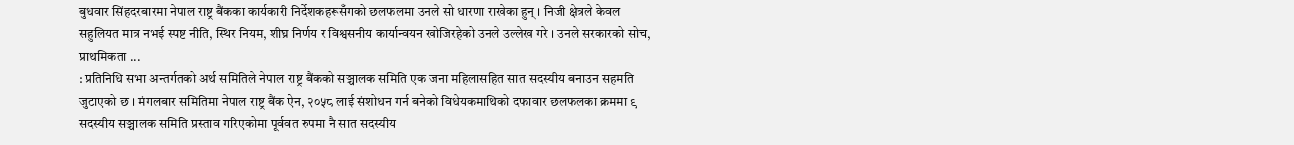बुधवार सिंहदरबारमा नेपाल राष्ट्र बैंकका कार्यकारी निर्देशकहरूसँगको छलफलमा उनले सो धारणा राखेका हुन् । निजी क्षेत्रले केवल सहुलियत मात्र नभई स्पष्ट नीति, स्थिर नियम, शीघ्र निर्णय र विश्वसनीय कार्यान्वयन खोजिरहेको उनले उल्लेख गरे । उनले सरकारको सोच, प्राथमिकता ...
: प्रतिनिधि सभा अन्तर्गतको अर्थ समितिले नेपाल राष्ट्र बैंकको सञ्चालक समिति एक जना महिलासहित सात सदस्यीय बनाउन सहमति जुटाएको छ । मंगलबार समितिमा नेपाल राष्ट्र बैंक ऐन, २०५८ लाई संशोधन गर्न बनेको विधेयकमाथिको दफावार छलफलका क्रममा ९ सदस्यीय सञ्चालक समिति प्रस्ताव गरिएकोमा पूर्ववत रुपमा नै सात सदस्यीय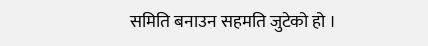समिति बनाउन सहमति जुटेको हो ।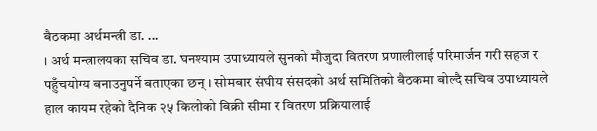बैठकमा अर्थमन्त्री डा. ...
। अर्थ मन्त्रालयका सचिव डा. घनश्याम उपाध्यायले सुनको मौजुदा वितरण प्रणालीलाई परिमार्जन गरी सहज र पहुँचयोग्य बनाउनुपर्ने बताएका छन् । सोमबार संघीय संसदको अर्थ समितिको बैठकमा बोल्दै सचिव उपाध्यायले हाल कायम रहेको दैनिक २५ किलोको बिक्री सीमा र वितरण प्रक्रियालाई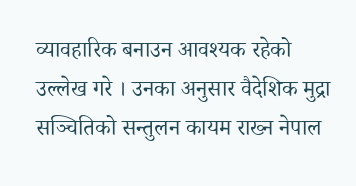व्यावहारिक बनाउन आवश्यक रहेको उल्लेख गरे । उनका अनुसार वैदेशिक मुद्रा सञ्चितिको सन्तुलन कायम राख्न नेपाल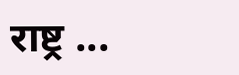राष्ट्र ...